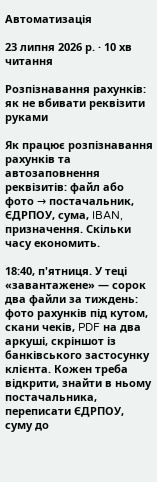Автоматизація

23 липня 2026 р. · 10 хв читання

Розпізнавання рахунків: як не вбивати реквізити руками

Як працює розпізнавання рахунків та автозаповнення реквізитів: файл або фото → постачальник, ЄДРПОУ, сума, IBAN, призначення. Скільки часу економить.

18:40, п'ятниця. У теці «завантажене» — сорок два файли за тиждень: фото рахунків під кутом, скани чеків, PDF на два аркуші, скріншот із банківського застосунку клієнта. Кожен треба відкрити, знайти в ньому постачальника, переписати ЄДРПОУ, суму до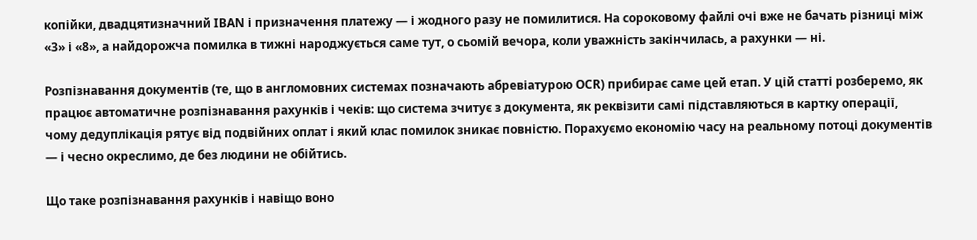копійки, двадцятизначний IBAN і призначення платежу — і жодного разу не помилитися. На сороковому файлі очі вже не бачать різниці між «3» і «8», а найдорожча помилка в тижні народжується саме тут, о сьомій вечора, коли уважність закінчилась, а рахунки — ні.

Розпізнавання документів (те, що в англомовних системах позначають абревіатурою OCR) прибирає саме цей етап. У цій статті розберемо, як працює автоматичне розпізнавання рахунків і чеків: що система зчитує з документа, як реквізити самі підставляються в картку операції, чому дедуплікація рятує від подвійних оплат і який клас помилок зникає повністю. Порахуємо економію часу на реальному потоці документів — і чесно окреслимо, де без людини не обійтись.

Що таке розпізнавання рахунків і навіщо воно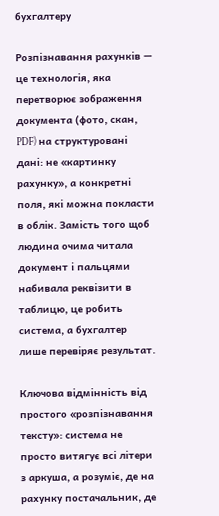бухгалтеру

Розпізнавання рахунків — це технологія, яка перетворює зображення документа (фото, скан, PDF) на структуровані дані: не «картинку рахунку», а конкретні поля, які можна покласти в облік. Замість того щоб людина очима читала документ і пальцями набивала реквізити в таблицю, це робить система, а бухгалтер лише перевіряє результат.

Ключова відмінність від простого «розпізнавання тексту»: система не просто витягує всі літери з аркуша, а розуміє, де на рахунку постачальник, де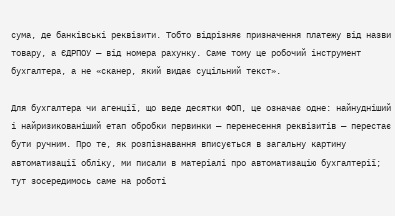сума, де банківські реквізити. Тобто відрізняє призначення платежу від назви товару, а ЄДРПОУ — від номера рахунку. Саме тому це робочий інструмент бухгалтера, а не «сканер, який видає суцільний текст».

Для бухгалтера чи агенції, що веде десятки ФОП, це означає одне: найнудніший і найризикованіший етап обробки первинки — перенесення реквізитів — перестає бути ручним. Про те, як розпізнавання вписується в загальну картину автоматизації обліку, ми писали в матеріалі про автоматизацію бухгалтерії; тут зосередимось саме на роботі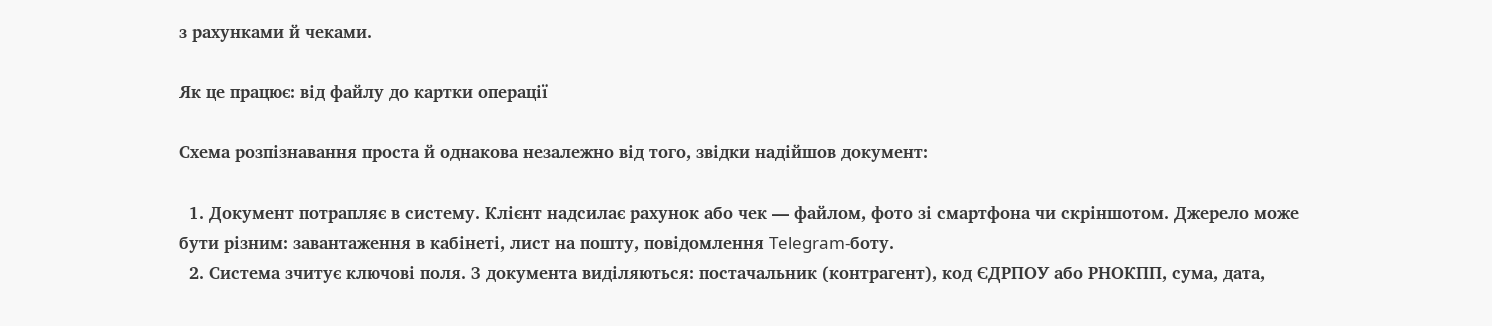з рахунками й чеками.

Як це працює: від файлу до картки операції

Схема розпізнавання проста й однакова незалежно від того, звідки надійшов документ:

  1. Документ потрапляє в систему. Клієнт надсилає рахунок або чек — файлом, фото зі смартфона чи скріншотом. Джерело може бути різним: завантаження в кабінеті, лист на пошту, повідомлення Telegram-боту.
  2. Система зчитує ключові поля. З документа виділяються: постачальник (контрагент), код ЄДРПОУ або РНОКПП, сума, дата,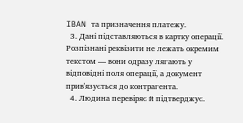IBAN та призначення платежу.
  3. Дані підставляються в картку операції. Розпізнані реквізити не лежать окремим текстом — вони одразу лягають у відповідні поля операції, а документ прив'язується до контрагента.
  4. Людина перевіряє й підтверджує.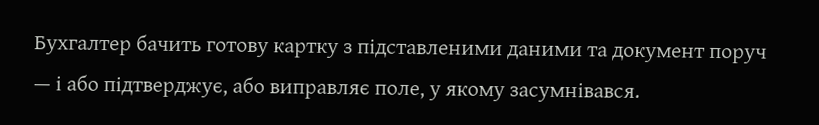Бухгалтер бачить готову картку з підставленими даними та документ поруч — і або підтверджує, або виправляє поле, у якому засумнівався.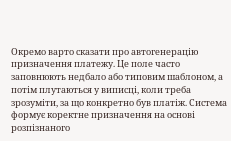Окремо варто сказати про автогенерацію призначення платежу. Це поле часто заповнюють недбало або типовим шаблоном, а потім плутаються у виписці, коли треба зрозуміти, за що конкретно був платіж. Система формує коректне призначення на основі розпізнаного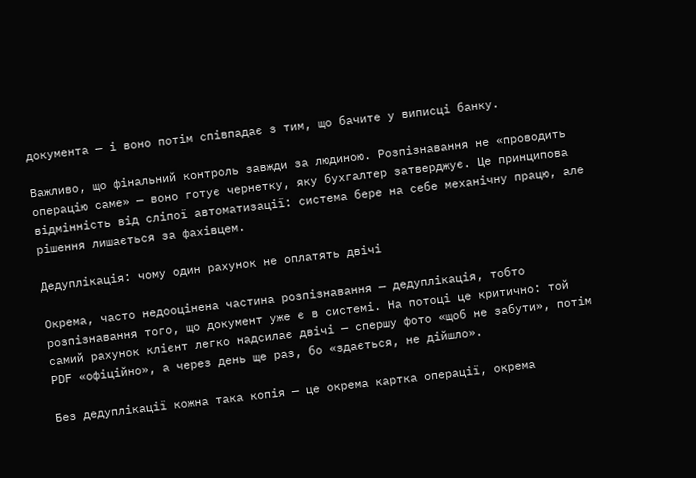документа — і воно потім співпадає з тим, що бачите у виписці банку.

Важливо, що фінальний контроль завжди за людиною. Розпізнавання не «проводить операцію саме» — воно готує чернетку, яку бухгалтер затверджує. Це принципова відмінність від сліпої автоматизації: система бере на себе механічну працю, але рішення лишається за фахівцем.

Дедуплікація: чому один рахунок не оплатять двічі

Окрема, часто недооцінена частина розпізнавання — дедуплікація, тобто розпізнавання того, що документ уже є в системі. На потоці це критично: той самий рахунок клієнт легко надсилає двічі — спершу фото «щоб не забути», потім PDF «офіційно», а через день ще раз, бо «здається, не дійшло».

Без дедуплікації кожна така копія — це окрема картка операції, окрема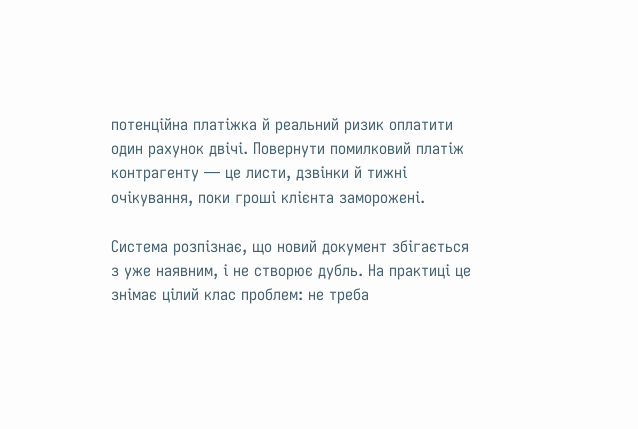потенційна платіжка й реальний ризик оплатити один рахунок двічі. Повернути помилковий платіж контрагенту — це листи, дзвінки й тижні очікування, поки гроші клієнта заморожені.

Система розпізнає, що новий документ збігається з уже наявним, і не створює дубль. На практиці це знімає цілий клас проблем: не треба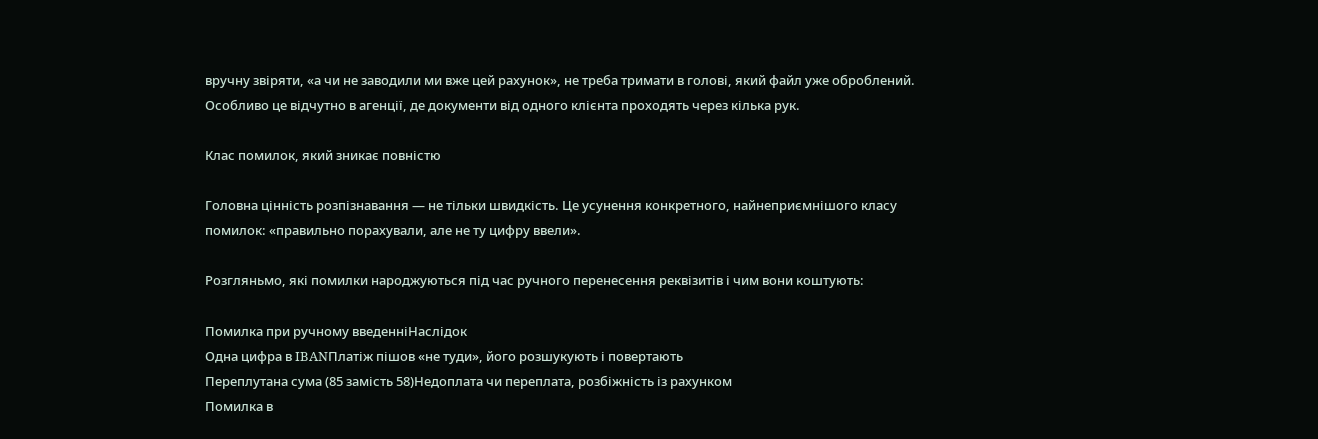вручну звіряти, «а чи не заводили ми вже цей рахунок», не треба тримати в голові, який файл уже оброблений. Особливо це відчутно в агенції, де документи від одного клієнта проходять через кілька рук.

Клас помилок, який зникає повністю

Головна цінність розпізнавання — не тільки швидкість. Це усунення конкретного, найнеприємнішого класу помилок: «правильно порахували, але не ту цифру ввели».

Розгляньмо, які помилки народжуються під час ручного перенесення реквізитів і чим вони коштують:

Помилка при ручному введенніНаслідок
Одна цифра в IBANПлатіж пішов «не туди», його розшукують і повертають
Переплутана сума (85 замість 58)Недоплата чи переплата, розбіжність із рахунком
Помилка в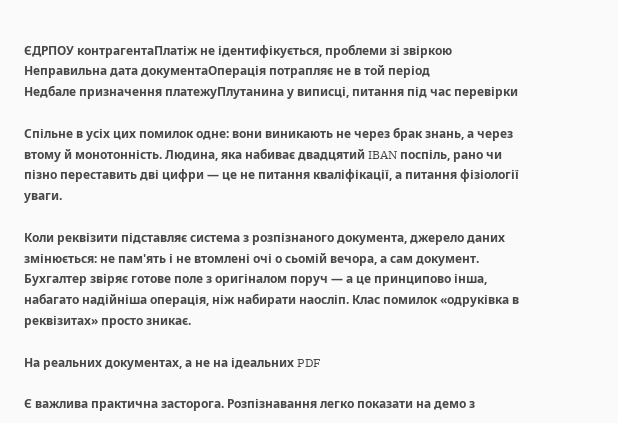ЄДРПОУ контрагентаПлатіж не ідентифікується, проблеми зі звіркою
Неправильна дата документаОперація потрапляє не в той період
Недбале призначення платежуПлутанина у виписці, питання під час перевірки

Спільне в усіх цих помилок одне: вони виникають не через брак знань, а через втому й монотонність. Людина, яка набиває двадцятий IBAN поспіль, рано чи пізно переставить дві цифри — це не питання кваліфікації, а питання фізіології уваги.

Коли реквізити підставляє система з розпізнаного документа, джерело даних змінюється: не пам'ять і не втомлені очі о сьомій вечора, а сам документ. Бухгалтер звіряє готове поле з оригіналом поруч — а це принципово інша, набагато надійніша операція, ніж набирати наосліп. Клас помилок «одруківка в реквізитах» просто зникає.

На реальних документах, а не на ідеальних PDF

Є важлива практична засторога. Розпізнавання легко показати на демо з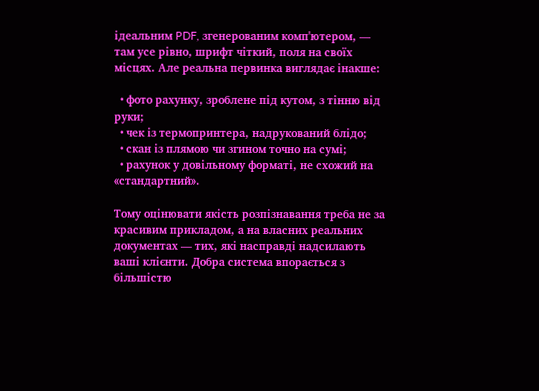ідеальним PDF, згенерованим комп'ютером, — там усе рівно, шрифт чіткий, поля на своїх місцях. Але реальна первинка виглядає інакше:

  • фото рахунку, зроблене під кутом, з тінню від руки;
  • чек із термопринтера, надрукований блідо;
  • скан із плямою чи згином точно на сумі;
  • рахунок у довільному форматі, не схожий на «стандартний».

Тому оцінювати якість розпізнавання треба не за красивим прикладом, а на власних реальних документах — тих, які насправді надсилають ваші клієнти. Добра система впорається з більшістю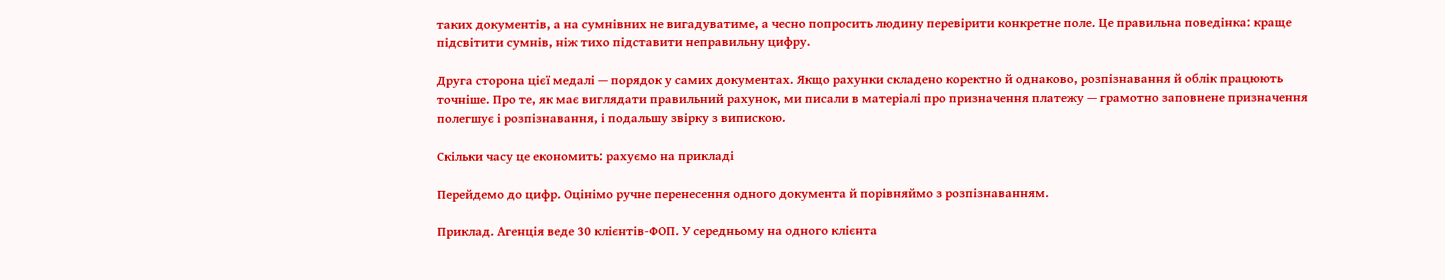таких документів, а на сумнівних не вигадуватиме, а чесно попросить людину перевірити конкретне поле. Це правильна поведінка: краще підсвітити сумнів, ніж тихо підставити неправильну цифру.

Друга сторона цієї медалі — порядок у самих документах. Якщо рахунки складено коректно й однаково, розпізнавання й облік працюють точніше. Про те, як має виглядати правильний рахунок, ми писали в матеріалі про призначення платежу — грамотно заповнене призначення полегшує і розпізнавання, і подальшу звірку з випискою.

Скільки часу це економить: рахуємо на прикладі

Перейдемо до цифр. Оцінімо ручне перенесення одного документа й порівняймо з розпізнаванням.

Приклад. Агенція веде 30 клієнтів-ФОП. У середньому на одного клієнта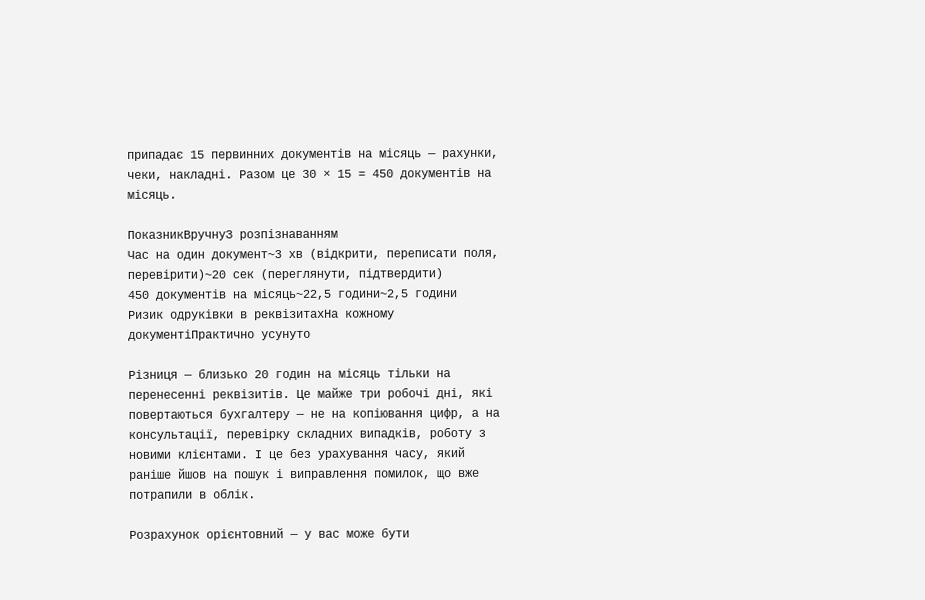припадає 15 первинних документів на місяць — рахунки, чеки, накладні. Разом це 30 × 15 = 450 документів на місяць.

ПоказникВручнуЗ розпізнаванням
Час на один документ~3 хв (відкрити, переписати поля, перевірити)~20 сек (переглянути, підтвердити)
450 документів на місяць~22,5 години~2,5 години
Ризик одруківки в реквізитахНа кожному документіПрактично усунуто

Різниця — близько 20 годин на місяць тільки на перенесенні реквізитів. Це майже три робочі дні, які повертаються бухгалтеру — не на копіювання цифр, а на консультації, перевірку складних випадків, роботу з новими клієнтами. І це без урахування часу, який раніше йшов на пошук і виправлення помилок, що вже потрапили в облік.

Розрахунок орієнтовний — у вас може бути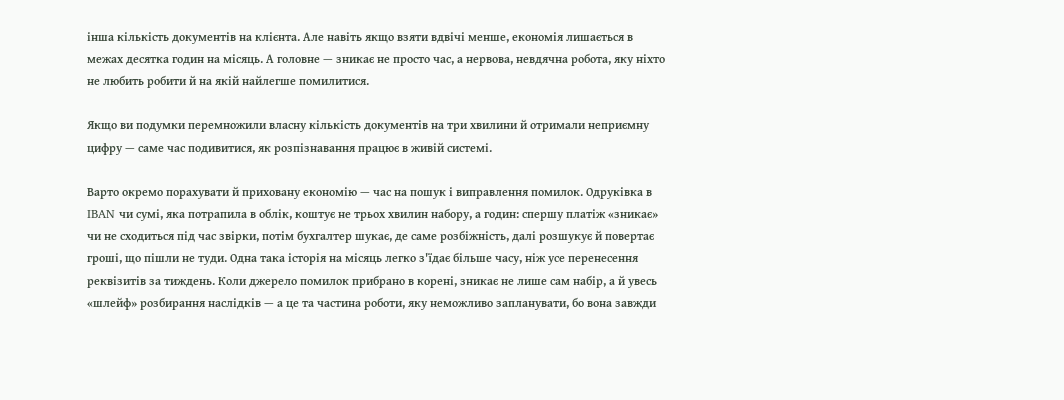інша кількість документів на клієнта. Але навіть якщо взяти вдвічі менше, економія лишається в межах десятка годин на місяць. А головне — зникає не просто час, а нервова, невдячна робота, яку ніхто не любить робити й на якій найлегше помилитися.

Якщо ви подумки перемножили власну кількість документів на три хвилини й отримали неприємну цифру — саме час подивитися, як розпізнавання працює в живій системі.

Варто окремо порахувати й приховану економію — час на пошук і виправлення помилок. Одруківка в IBAN чи сумі, яка потрапила в облік, коштує не трьох хвилин набору, а годин: спершу платіж «зникає» чи не сходиться під час звірки, потім бухгалтер шукає, де саме розбіжність, далі розшукує й повертає гроші, що пішли не туди. Одна така історія на місяць легко з'їдає більше часу, ніж усе перенесення реквізитів за тиждень. Коли джерело помилок прибрано в корені, зникає не лише сам набір, а й увесь «шлейф» розбирання наслідків — а це та частина роботи, яку неможливо запланувати, бо вона завжди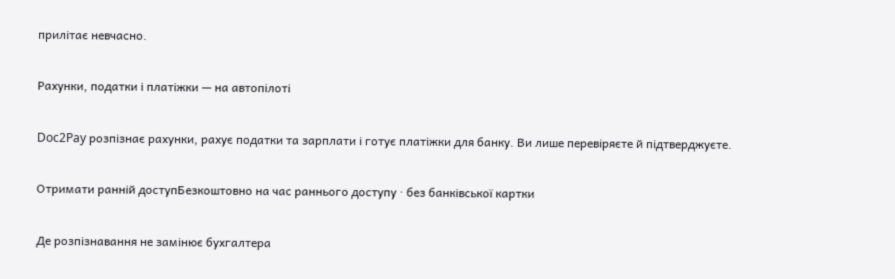прилітає невчасно.

Рахунки, податки і платіжки — на автопілоті

Doc2Pay розпізнає рахунки, рахує податки та зарплати і готує платіжки для банку. Ви лише перевіряєте й підтверджуєте.

Отримати ранній доступБезкоштовно на час раннього доступу · без банківської картки

Де розпізнавання не замінює бухгалтера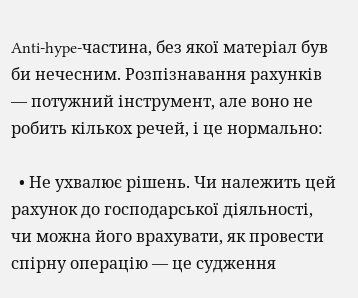Anti-hype-частина, без якої матеріал був би нечесним. Розпізнавання рахунків — потужний інструмент, але воно не робить кількох речей, і це нормально:

  • Не ухвалює рішень. Чи належить цей рахунок до господарської діяльності, чи можна його врахувати, як провести спірну операцію — це судження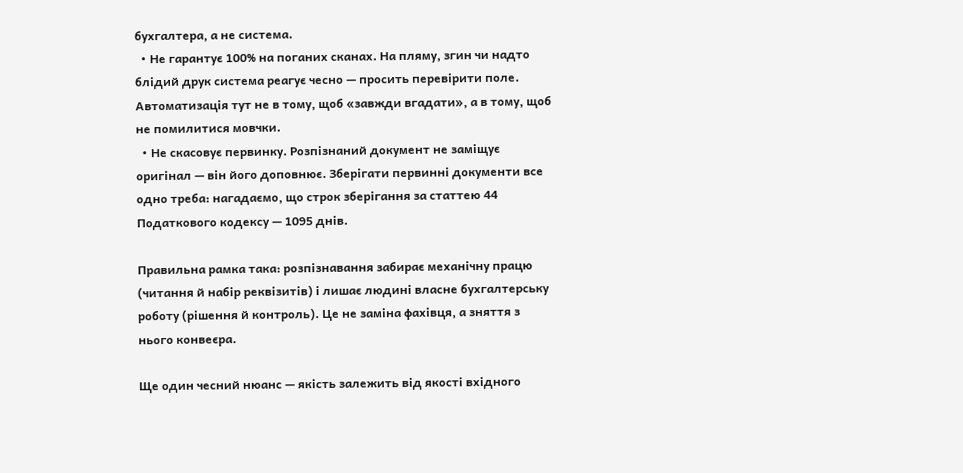бухгалтера, а не система.
  • Не гарантує 100% на поганих сканах. На пляму, згин чи надто блідий друк система реагує чесно — просить перевірити поле. Автоматизація тут не в тому, щоб «завжди вгадати», а в тому, щоб не помилитися мовчки.
  • Не скасовує первинку. Розпізнаний документ не заміщує оригінал — він його доповнює. Зберігати первинні документи все одно треба: нагадаємо, що строк зберігання за статтею 44 Податкового кодексу — 1095 днів.

Правильна рамка така: розпізнавання забирає механічну працю (читання й набір реквізитів) і лишає людині власне бухгалтерську роботу (рішення й контроль). Це не заміна фахівця, а зняття з нього конвеєра.

Ще один чесний нюанс — якість залежить від якості вхідного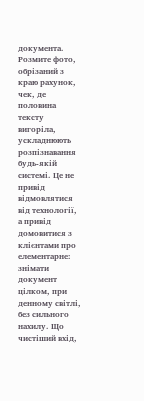документа. Розмите фото, обрізаний з краю рахунок, чек, де половина тексту вигоріла, ускладнюють розпізнавання будь-якій системі. Це не привід відмовлятися від технології, а привід домовитися з клієнтами про елементарне: знімати документ цілком, при денному світлі, без сильного нахилу. Що чистіший вхід,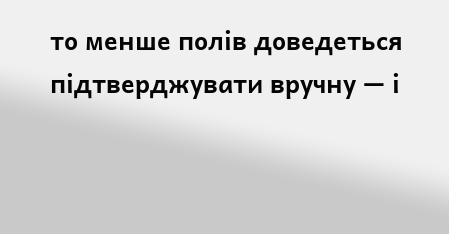то менше полів доведеться підтверджувати вручну — і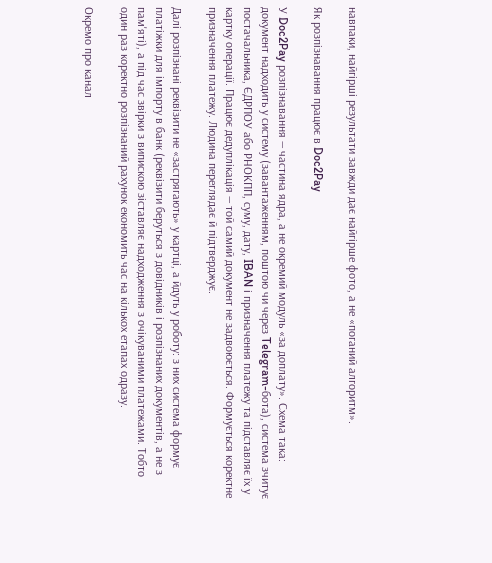навпаки, найгірші результати завжди дає найгірше фото, а не «поганий алгоритм».

Як розпізнавання працює в Doc2Pay

У Doc2Pay розпізнавання — частина ядра, а не окремий модуль «за доплату». Схема така: документ надходить у систему (завантаженням, поштою чи через Telegram-бота), система зчитує постачальника, ЄДРПОУ або РНОКПП, суму, дату, IBAN і призначення платежу та підставляє їх у картку операції. Працює дедуплікація — той самий документ не задвоюється. Формується коректне призначення платежу. Людина переглядає й підтверджує.

Далі розпізнані реквізити не «застрягають» у картці, а йдуть у роботу: з них система формує платіжки для імпорту в банк (реквізити беруться з довідників і розпізнаних документів, а не з пам'яті), а під час звірки з випискою зіставляє надходження з очікуваними платежами. Тобто один раз коректно розпізнаний рахунок економить час на кількох етапах одразу.

Окремо про канал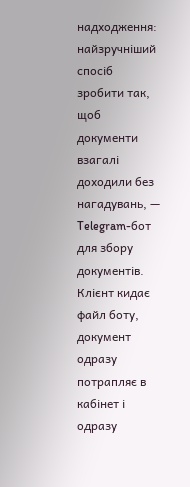надходження: найзручніший спосіб зробити так, щоб документи взагалі доходили без нагадувань, — Telegram-бот для збору документів. Клієнт кидає файл боту, документ одразу потрапляє в кабінет і одразу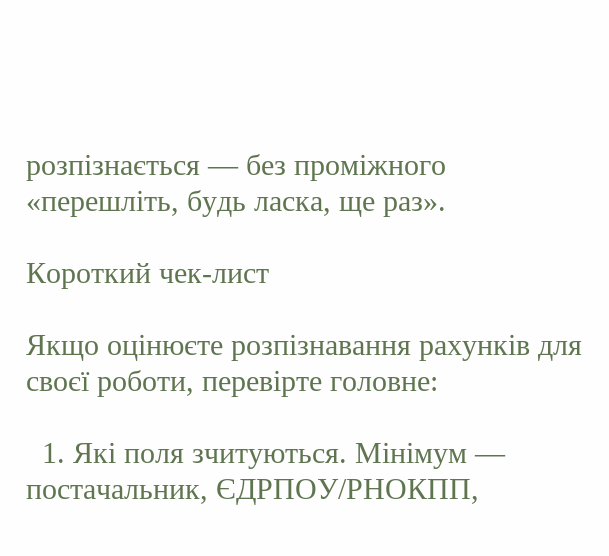розпізнається — без проміжного «перешліть, будь ласка, ще раз».

Короткий чек-лист

Якщо оцінюєте розпізнавання рахунків для своєї роботи, перевірте головне:

  1. Які поля зчитуються. Мінімум — постачальник, ЄДРПОУ/РНОКПП,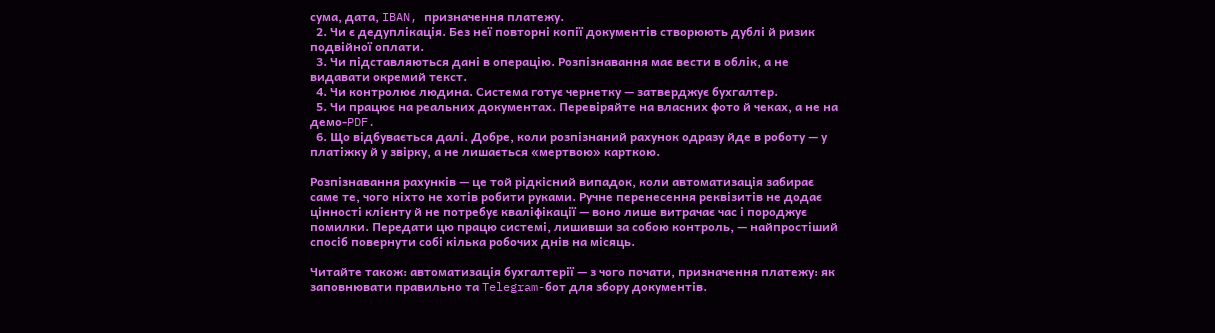сума, дата, IBAN, призначення платежу.
  2. Чи є дедуплікація. Без неї повторні копії документів створюють дублі й ризик подвійної оплати.
  3. Чи підставляються дані в операцію. Розпізнавання має вести в облік, а не видавати окремий текст.
  4. Чи контролює людина. Система готує чернетку — затверджує бухгалтер.
  5. Чи працює на реальних документах. Перевіряйте на власних фото й чеках, а не на демо-PDF.
  6. Що відбувається далі. Добре, коли розпізнаний рахунок одразу йде в роботу — у платіжку й у звірку, а не лишається «мертвою» карткою.

Розпізнавання рахунків — це той рідкісний випадок, коли автоматизація забирає саме те, чого ніхто не хотів робити руками. Ручне перенесення реквізитів не додає цінності клієнту й не потребує кваліфікації — воно лише витрачає час і породжує помилки. Передати цю працю системі, лишивши за собою контроль, — найпростіший спосіб повернути собі кілька робочих днів на місяць.

Читайте також: автоматизація бухгалтерії — з чого почати, призначення платежу: як заповнювати правильно та Telegram-бот для збору документів.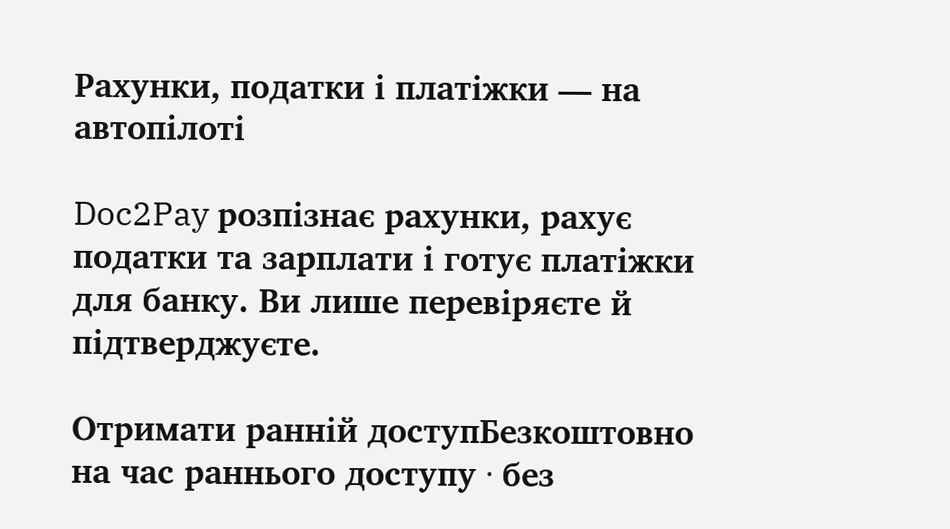Рахунки, податки і платіжки — на автопілоті

Doc2Pay розпізнає рахунки, рахує податки та зарплати і готує платіжки для банку. Ви лише перевіряєте й підтверджуєте.

Отримати ранній доступБезкоштовно на час раннього доступу · без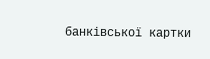банківської картки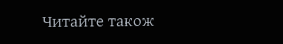Читайте також